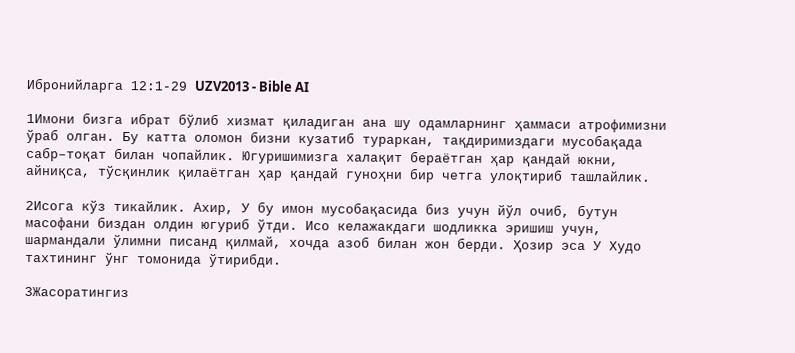Ибронийларга 12:1-29 UZV2013 - Bible AI

1Имони бизга ибрат бўлиб хизмат қиладиган ана шу одамларнинг ҳаммаси атрофимизни ўраб олган. Бу катта оломон бизни кузатиб тураркан, тақдиримиздаги мусобақада сабр–тоқат билан чопайлик. Югуришимизга халақит бераётган ҳар қандай юкни, айниқса, тўсқинлик қилаётган ҳар қандай гуноҳни бир четга улоқтириб ташлайлик.

2Исога кўз тикайлик. Ахир, У бу имон мусобақасида биз учун йўл очиб, бутун масофани биздан олдин югуриб ўтди. Исо келажакдаги шодликка эришиш учун, шармандали ўлимни писанд қилмай, хочда азоб билан жон берди. Ҳозир эса У Худо тахтининг ўнг томонида ўтирибди.

3Жасоратингиз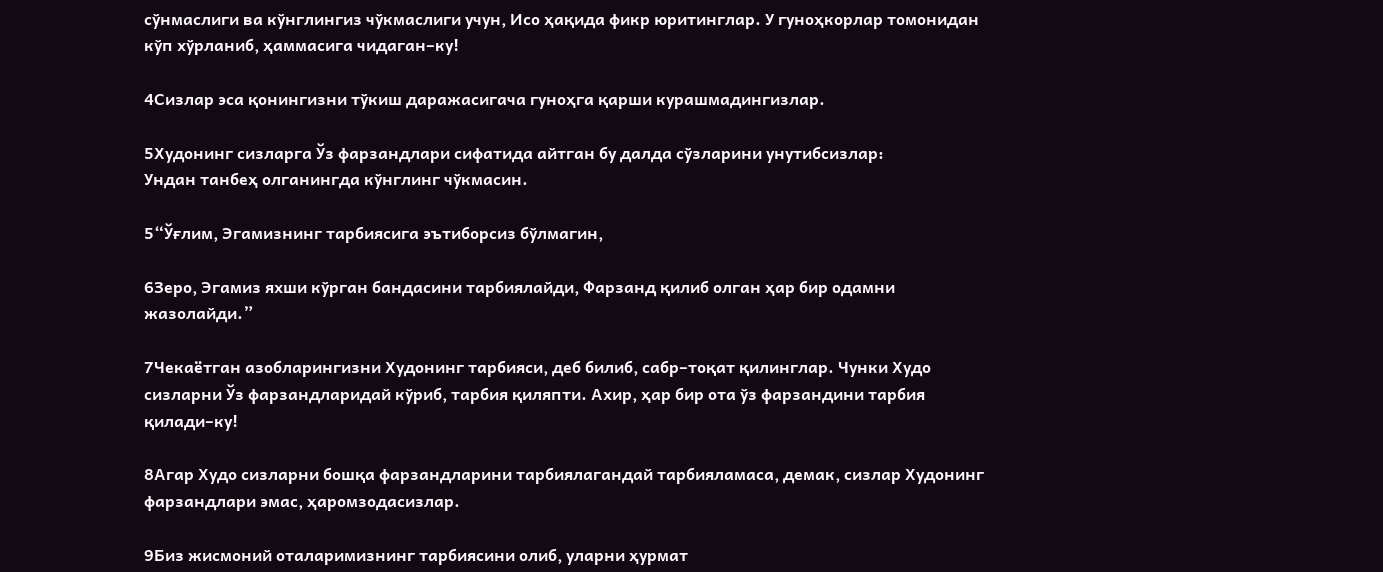сўнмаслиги ва кўнглингиз чўкмаслиги учун, Исо ҳақида фикр юритинглар. У гуноҳкорлар томонидан кўп хўрланиб, ҳаммасига чидаган–ку!

4Сизлар эса қонингизни тўкиш даражасигача гуноҳга қарши курашмадингизлар.

5Худонинг сизларга Ўз фарзандлари сифатида айтган бу далда сўзларини унутибсизлар:
Ундан танбеҳ олганингда кўнглинг чўкмасин.

5“Ўғлим, Эгамизнинг тарбиясига эътиборсиз бўлмагин,

6Зеро, Эгамиз яхши кўрган бандасини тарбиялайди, Фарзанд қилиб олган ҳар бир одамни жазолайди.”

7Чекаётган азобларингизни Худонинг тарбияси, деб билиб, сабр–тоқат қилинглар. Чунки Худо сизларни Ўз фарзандларидай кўриб, тарбия қиляпти. Ахир, ҳар бир ота ўз фарзандини тарбия қилади–ку!

8Агар Худо сизларни бошқа фарзандларини тарбиялагандай тарбияламаса, демак, сизлар Худонинг фарзандлари эмас, ҳаромзодасизлар.

9Биз жисмоний оталаримизнинг тарбиясини олиб, уларни ҳурмат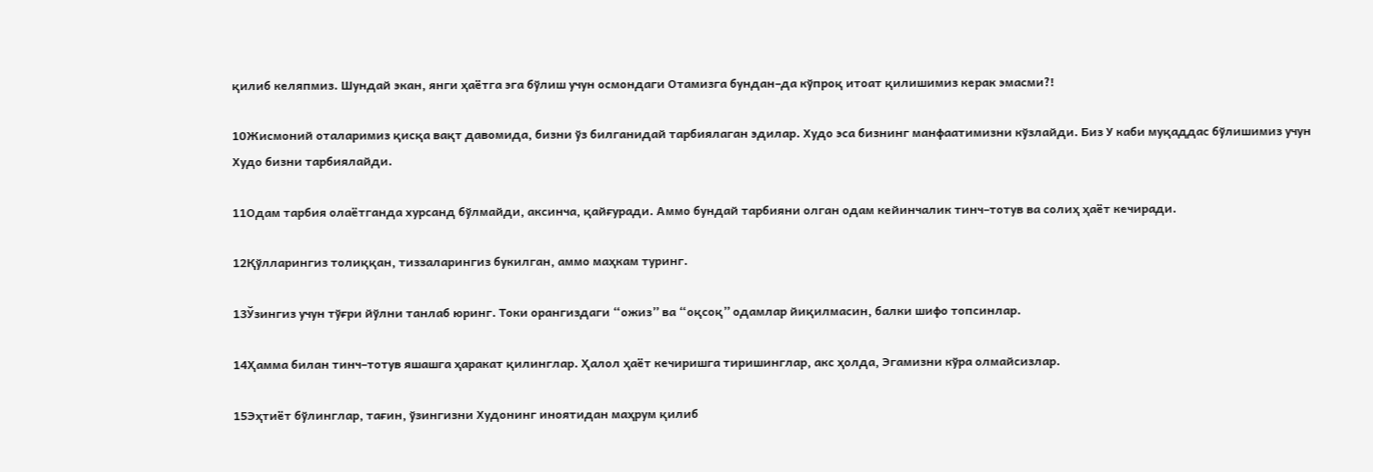қилиб келяпмиз. Шундай экан, янги ҳаётга эга бўлиш учун осмондаги Отамизга бундан–да кўпроқ итоат қилишимиз керак эмасми?!

10Жисмоний оталаримиз қисқа вақт давомида, бизни ўз билганидай тарбиялаган эдилар. Худо эса бизнинг манфаатимизни кўзлайди. Биз У каби муқаддас бўлишимиз учун Худо бизни тарбиялайди.

11Одам тарбия олаётганда хурсанд бўлмайди, аксинча, қайғуради. Аммо бундай тарбияни олган одам кейинчалик тинч–тотув ва солиҳ ҳаёт кечиради.

12Қўлларингиз толиққан, тиззаларингиз букилган, аммо маҳкам туринг.

13Ўзингиз учун тўғри йўлни танлаб юринг. Токи орангиздаги “ожиз” ва “оқсоқ” одамлар йиқилмасин, балки шифо топсинлар.

14Ҳамма билан тинч–тотув яшашга ҳаракат қилинглар. Ҳалол ҳаёт кечиришга тиришинглар, акс ҳолда, Эгамизни кўра олмайсизлар.

15Эҳтиёт бўлинглар, тағин, ўзингизни Худонинг иноятидан маҳрум қилиб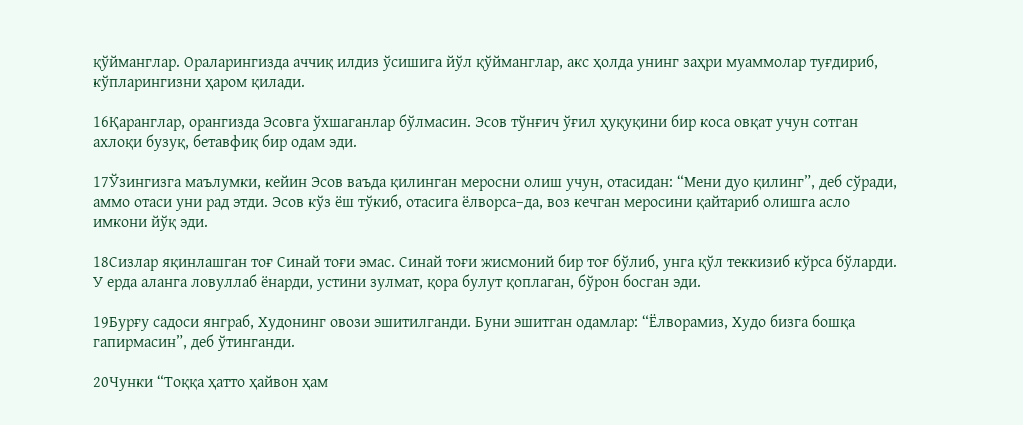қўйманглар. Ораларингизда аччиқ илдиз ўсишига йўл қўйманглар, акс ҳолда унинг заҳри муаммолар туғдириб, кўпларингизни ҳаром қилади.

16Қаранглар, орангизда Эсовга ўхшаганлар бўлмасин. Эсов тўнғич ўғил ҳуқуқини бир коса овқат учун сотган ахлоқи бузуқ, бетавфиқ бир одам эди.

17Ўзингизга маълумки, кейин Эсов ваъда қилинган меросни олиш учун, отасидан: “Мени дуо қилинг”, деб сўради, аммо отаси уни рад этди. Эсов кўз ёш тўкиб, отасига ёлворса–да, воз кечган меросини қайтариб олишга асло имкони йўқ эди.

18Сизлар яқинлашган тоғ Синай тоғи эмас. Синай тоғи жисмоний бир тоғ бўлиб, унга қўл теккизиб кўрса бўларди. У ерда аланга ловуллаб ёнарди, устини зулмат, қора булут қоплаган, бўрон босган эди.

19Бурғу садоси янграб, Худонинг овози эшитилганди. Буни эшитган одамлар: “Ёлворамиз, Худо бизга бошқа гапирмасин”, деб ўтинганди.

20Чунки “Тоққа ҳатто ҳайвон ҳам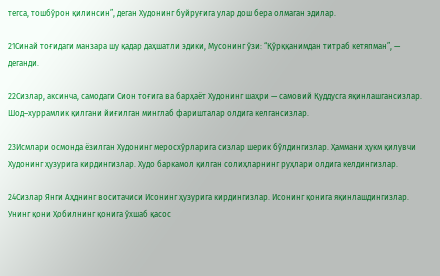тегса, тошбўрон қилинсин”, деган Худонинг буйруғига улар дош бера олмаган эдилар.

21Синай тоғидаги манзара шу қадар даҳшатли эдики, Мусонинг ўзи: “Қўрққанимдан титраб кетяпман”, — деганди.

22Сизлар, аксинча, самодаги Сион тоғига ва барҳаёт Худонинг шаҳри — самовий Қуддусга яқинлашгансизлар. Шод–хуррамлик қилгани йиғилган минглаб фаришталар олдига келгансизлар.

23Исмлари осмонда ёзилган Худонинг меросхўрларига сизлар шерик бўлдингизлар. Ҳаммани ҳукм қилувчи Худонинг ҳузурига кирдингизлар. Худо баркамол қилган солиҳларнинг руҳлари олдига келдингизлар.

24Сизлар Янги Аҳднинг воситачиси Исонинг ҳузурига кирдингизлар. Исонинг қонига яқинлашдингизлар. Унинг қони Ҳобилнинг қонига ўхшаб қасос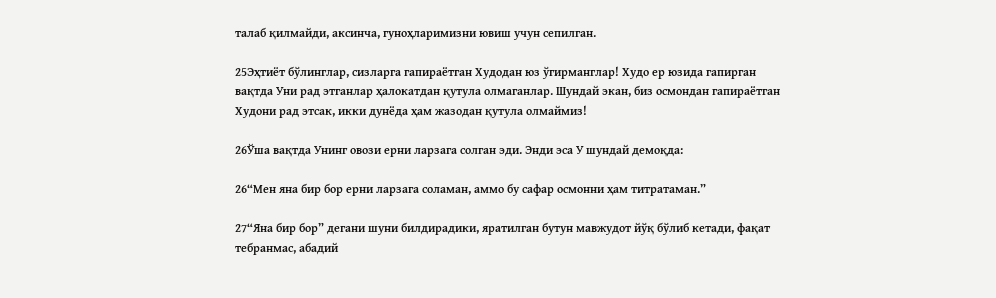талаб қилмайди, аксинча, гуноҳларимизни ювиш учун сепилган.

25Эҳтиёт бўлинглар, сизларга гапираётган Худодан юз ўгирманглар! Худо ер юзида гапирган вақтда Уни рад этганлар ҳалокатдан қутула олмаганлар. Шундай экан, биз осмондан гапираётган Худони рад этсак, икки дунёда ҳам жазодан қутула олмаймиз!

26Ўша вақтда Унинг овози ерни ларзага солган эди. Энди эса У шундай демоқда:

26“Мен яна бир бор ерни ларзага соламан, аммо бу сафар осмонни ҳам титратаман.”

27“Яна бир бор” дегани шуни билдирадики, яратилган бутун мавжудот йўқ бўлиб кетади, фақат тебранмас, абадий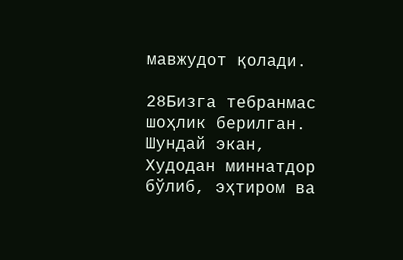мавжудот қолади.

28Бизга тебранмас шоҳлик берилган. Шундай экан, Худодан миннатдор бўлиб, эҳтиром ва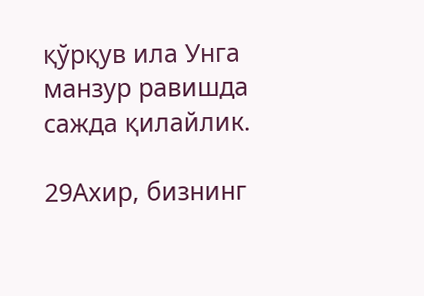қўрқув ила Унга манзур равишда сажда қилайлик.

29Ахир, бизнинг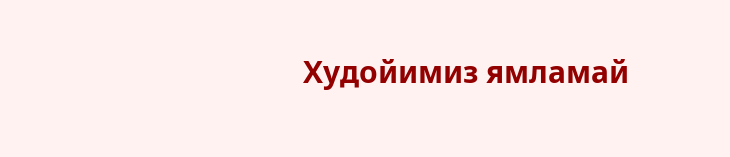Худойимиз ямламай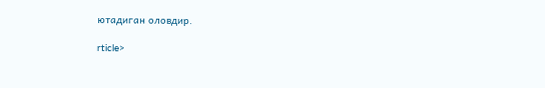ютадиган оловдир.

rticle>